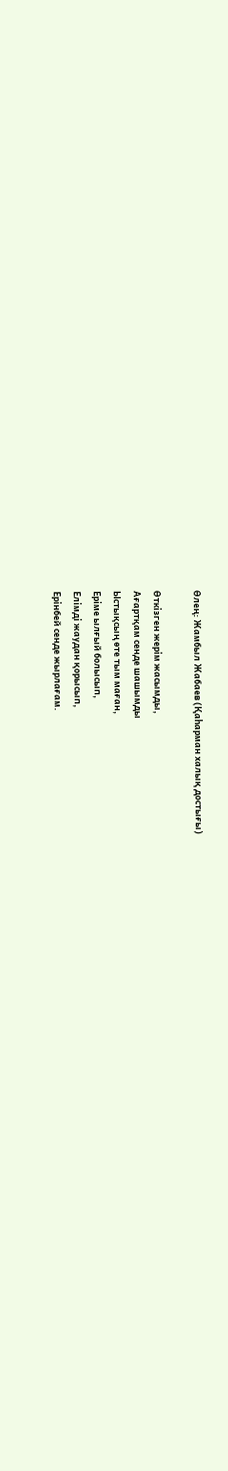Өлең: Жамбыл Жабаев (Қаһарман халық достығы)

Өткізген жерім жасымды,
Ағартқам сенде шашымды
Ыстықсың өте тым маған,
Еріме ылғый болысып,
Елімді жаудан қорысып,
Ерінбей сенде жырлағам.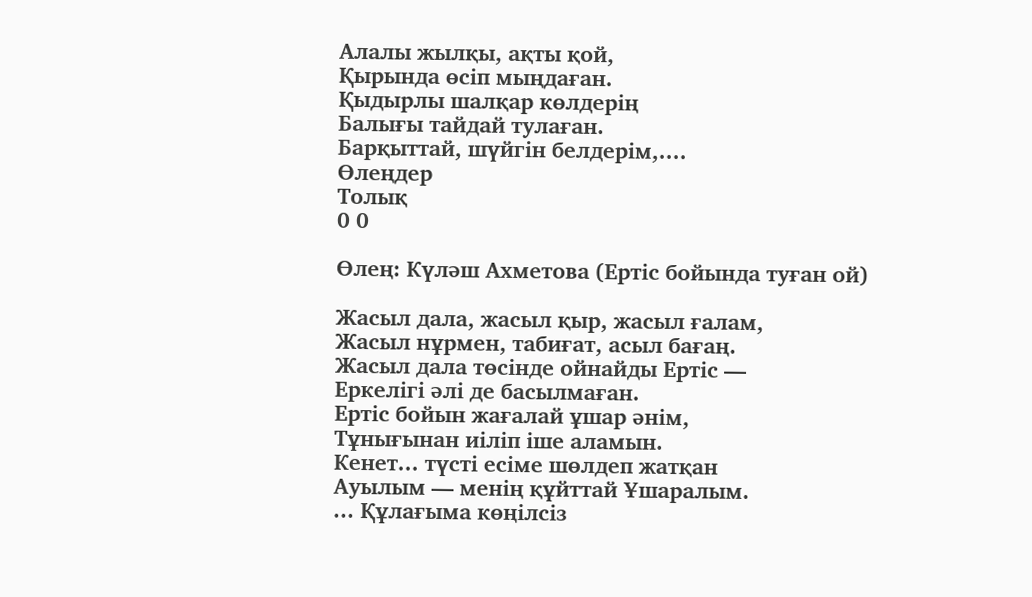Алалы жылқы, ақты қой,
Қырында өсіп мыңдаған.
Қыдырлы шалқар көлдерің
Балығы тайдай тулаған.
Барқыттай, шүйгін белдерім,....
Өлеңдер
Толық
0 0

Өлең: Күләш Ахметова (Ертіс бойында туған ой)

Жасыл дала, жасыл қыр, жасыл ғалам,
Жасыл нұрмен, табиғат, асыл бағаң.
Жасыл дала төсінде ойнайды Ертіс —
Еркелігі әлі де басылмаған.
Ертіс бойын жағалай ұшар әнім,
Тұнығынан иіліп іше аламын.
Кенет... түсті есіме шөлдеп жатқан
Ауылым — менің құйттай Ұшаралым.
... Құлағыма көңілсіз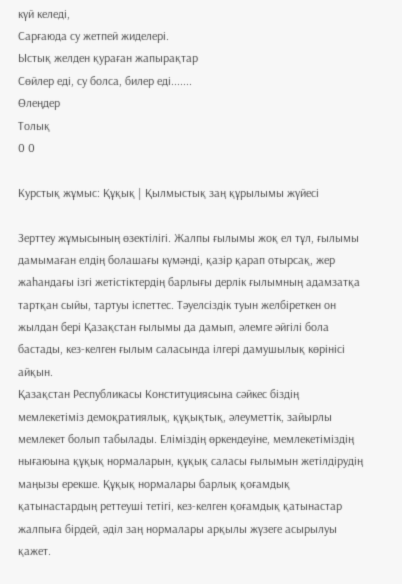күй келеді,
Сарғаюда су жетпей жиделері.
Ыстық желден қураған жапырақтар
Сөйлер еді, су болса, билер еді.......
Өлеңдер
Толық
0 0

Курстық жұмыс: Құқық | Қылмыстық заң құрылымы жүйесі

Зерттеу жұмысының өзектілігі. Жалпы ғылымы жоқ ел тұл, ғылымы дамымаған елдің болашағы күмәнді, қазір қарап отырсақ, жер жаһандағы ізгі жетістіктердің барлығы дерлік ғылымның адамзатқа тартқан сыйы, тартуы іспеттес. Тәуелсіздік туын желбіреткен он жылдан бері Қазақстан ғылымы да дамып, әлемге әйгілі бола бастады, кез-келген ғылым саласында ілгері дамушылық көрінісі айқын.
Қазақстан Республикасы Конституциясына сәйкес біздің мемлекетіміз демоқратиялық, құқықтық, әлеуметтік, зайырлы мемлекет болып табылады. Еліміздің өркендеуіне, мемлекетіміздің нығаюына құқық нормаларын, құқық саласы ғылымын жетілдірудің маңызы ерекше. Құқық нормалары барлық қоғамдық қатынастардың реттеуші тетігі, кез-келген қоғамдық қатынастар жалпыға бірдей, әділ заң нормалары арқылы жүзеге асырылуы қажет.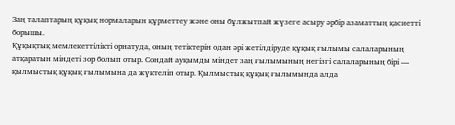Заң талаптарың құқық нормаларын құрметтеу және оны бұлжытпай жүзеге асыру әрбір азаматтың қасиетті борышы.
Құқықтық мемлекеттілікті орнатуда, оның тетіктерін одан әрі жетілдіруде құқық ғылымы салаларының атқаратын міндеті зор болып отыр. Сондай ауқымды міндет заң ғылымының негізгі салаларының бірі — қылмыстық құқық ғылымына да жүктеліп отыр. Қылмыстық құқық ғылымында алда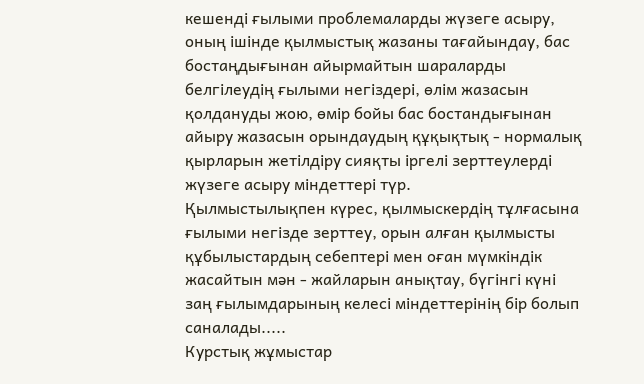кешенді ғылыми проблемаларды жүзеге асыру, оның ішінде қылмыстық жазаны тағайындау, бас бостаңдығынан айырмайтын шараларды белгілеудің ғылыми негіздері, өлім жазасын қолдануды жою, өмір бойы бас бостандығынан айыру жазасын орындаудың құқықтық - нормалық қырларын жетілдіру сияқты іргелі зерттеулерді жүзеге асыру міндеттері түр.
Қылмыстылықпен күрес, қылмыскердің тұлғасына ғылыми негізде зерттеу, орын алған қылмысты құбылыстардың себептері мен оған мүмкіндік жасайтын мән - жайларын анықтау, бүгінгі күні заң ғылымдарының келесі міндеттерінің бір болып саналады.....
Курстық жұмыстар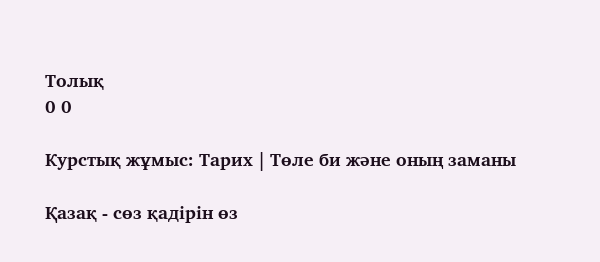Толық
0 0

Курстық жұмыс: Тарих | Төле би және оның заманы

Қазақ - сөз қадірін өз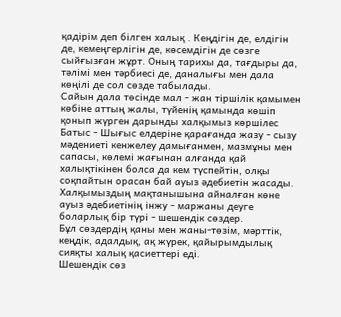қадірім деп білген халық . Кеңдігін де, елдігін де, кемеңгерлігін де, көсемдігін де сөзге сыйғызған жұрт. Оның тарихы да, тағдыры да, тәлімі мен тәрбиесі де, даналығы мен дала көңілі де сол сөзде табылады.
Сайын дала төсінде мал - жан тіршілік қамымен көбіне аттың жалы, түйенің қамында көшіп қонып жүрген дарынды халқымыз көршілес Батыс - Шығыс елдеріне қарағанда жазу - сызу мәдениеті кенжелеу дамығанмен, мазмұны мен сапасы, көлемі жағынан алғанда қай халықтікінен болса да кем түспейтін, олқы соқпайтын орасан бай ауыз әдебиетін жасады. Халқымыздың мақтанышына айналған көне ауыз әдебиетінің інжу - маржаны деуге боларлық бір түрі - шешендік сөздер.
Бұл сөздердің қаны мен жаны-төзім, мәрттік, кеңдік, адалдық, ақ жүрек, қайырымдылық сияқты халық қасиеттері еді.
Шешендік сөз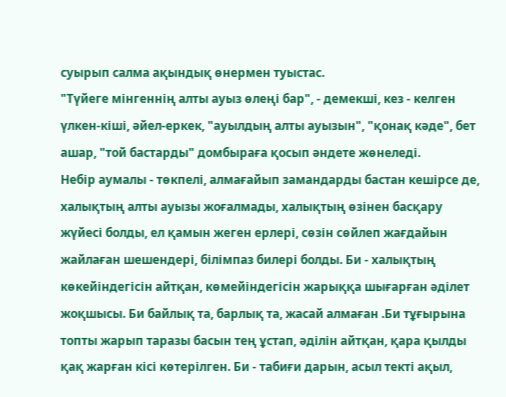суырып салма ақындық өнермен туыстас.
"Түйеге мінгеннің алты ауыз өлеңі бар", - демекші, кез - келген үлкен-кіші, әйел-еркек, "ауылдың алты ауызын", "қонақ кәде", бет ашар, "той бастарды" домбыраға қосып әндете жөнеледі.
Небір аумалы - төкпелі, алмағайып замандарды бастан кешірсе де, халықтың алты ауызы жоғалмады, халықтың өзінен басқару жүйесі болды, ел қамын жеген ерлері, сөзін сөйлеп жағдайын жайлаған шешендері, білімпаз билері болды. Би - халықтың көкейіндегісін айтқан, көмейіндегісін жарыққа шығарған әділет жоқшысы. Би байлық та, барлық та, жасай алмаған .Би тұғырына топты жарып таразы басын тең ұстап, әділін айтқан, қара қылды қақ жарған кісі көтерілген. Би - табиғи дарын, асыл текті ақыл,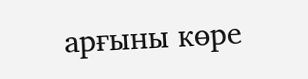арғыны көре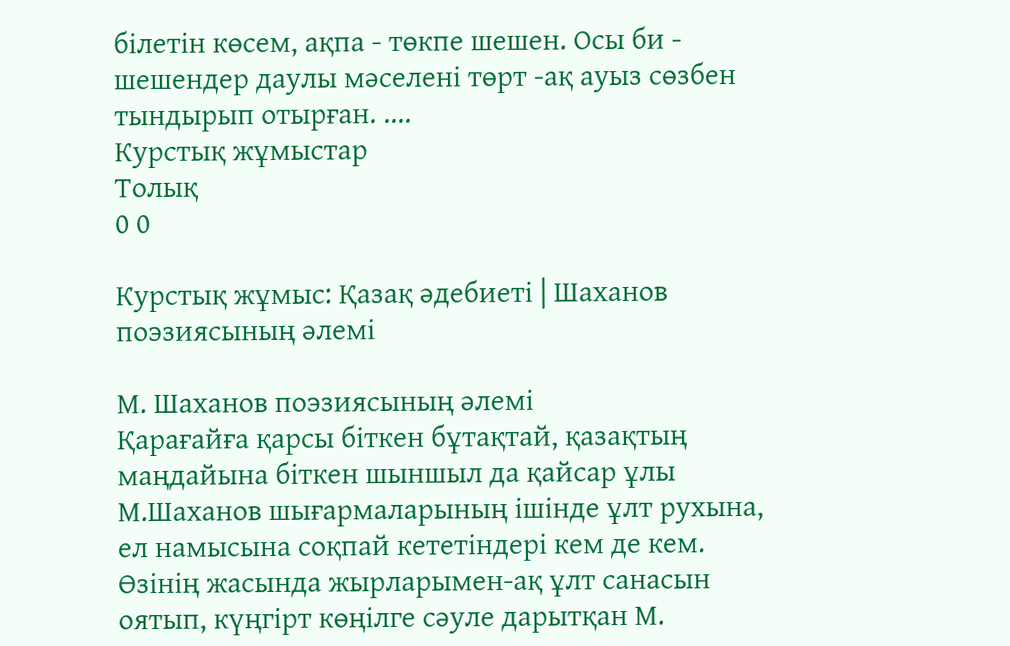білетін көсем, ақпа - төкпе шешен. Осы би - шешендер даулы мәселені төрт -ақ ауыз сөзбен тындырып отырған. ....
Курстық жұмыстар
Толық
0 0

Курстық жұмыс: Қазақ әдебиеті | Шаханов поэзиясының әлемі

М. Шаханов поэзиясының әлемі
Қарағайға қарсы бiткен бұтақтай, қазақтың маңдайына бiткен шыншыл да қайсар ұлы М.Шаханов шығармаларының iшiнде ұлт рухына, ел намысына соқпай кететiндерi кем де кем. Өзiнiң жасында жырларымен-ақ ұлт санасын оятып, күңгiрт көңiлге сәуле дарытқан М.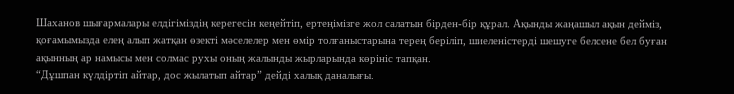Шаханов шығармалары елдiгiмiздiң керегесiн кеңейтiп, ертеңiмiзге жол салатын бiрден-бiр құрал. Ақынды жаңашыл ақын деймiз, қоғамымызда елең алып жатқан өзектi мәселелер мен өмiр толғаныстарына терең берiлiп, шиеленiстердi шешуге белсене бел буған ақынның ар намысы мен солмас рухы оның жалынды жырларында көрiнiс тапқан.
“Дұшпан күлдiртiп айтар, дос жылатып айтар” дейдi халық даналығы.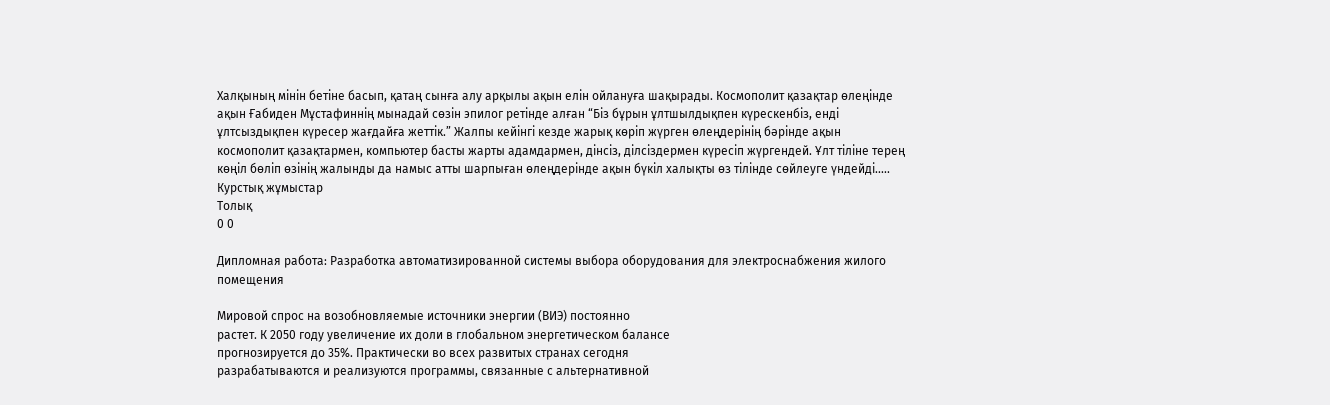Халқының мiнiн бетiне басып, қатаң сынға алу арқылы ақын елiн ойлануға шақырады. Космополит қазақтар өлеңiнде ақын Ғабиден Мұстафиннiң мынадай сөзiн эпилог ретiнде алған “Бiз бұрын ұлтшылдықпен күрескенбiз, ендi ұлтсыздықпен күресер жағдайға жеттiк.” Жалпы кейiнгi кезде жарық көрiп жүрген өлеңдерiнiң бәрiнде ақын космополит қазақтармен, компьютер басты жарты адамдармен, дiнсiз, дiлсiздермен күресiп жүргендей. Ұлт тiлiне терең көңiл бөлiп өзiнiң жалынды да намыс атты шарпыған өлеңдерiнде ақын бүкiл халықты өз тiлiнде сөйлеуге үндейдi.....
Курстық жұмыстар
Толық
0 0

Дипломная работа: Разработка автоматизированной системы выбора оборудования для электроснабжения жилого помещения

Мировой спрос на возобновляемые источники энергии (ВИЭ) постоянно
растет. К 2050 году увеличение их доли в глобальном энергетическом балансе
прогнозируется до 35%. Практически во всех развитых странах сегодня
разрабатываются и реализуются программы, связанные с альтернативной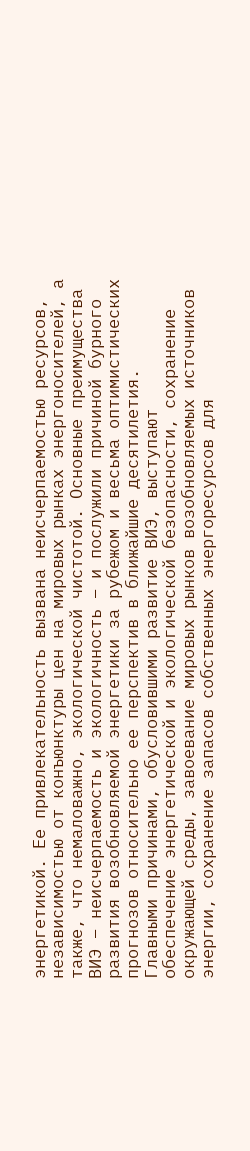энергетикой. Ее привлекательность вызвана неисчерпаемостью ресурсов,
независимостью от конъюнктуры цен на мировых рынках энергоносителей, а
также, что немаловажно, экологической чистотой. Основные преимущества
ВИЭ – неисчерпаемость и экологичность – и послужили причиной бурного
развития возобновляемой энергетики за рубежом и весьма оптимистических
прогнозов относительно ее перспектив в ближайшие десятилетия.
Главными причинами, обусловившими развитие ВИЭ, выступают
обеспечение энергетической и экологической безопасности, сохранение
окружающей среды, завоевание мировых рынков возобновляемых источников
энергии, сохранение запасов собственных энергоресурсов для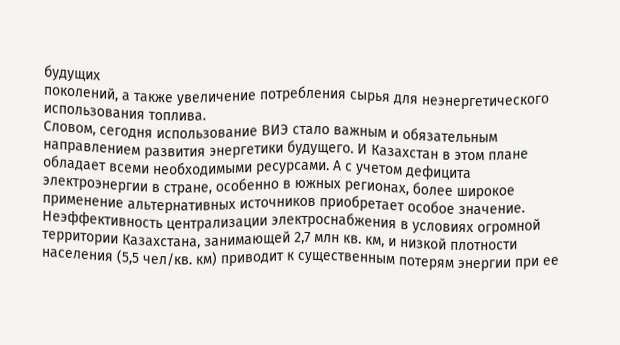будущих
поколений, а также увеличение потребления сырья для неэнергетического
использования топлива.
Словом, сегодня использование ВИЭ стало важным и обязательным
направлением развития энергетики будущего. И Казахстан в этом плане
обладает всеми необходимыми ресурсами. А с учетом дефицита
электроэнергии в стране, особенно в южных регионах, более широкое
применение альтернативных источников приобретает особое значение.
Неэффективность централизации электроснабжения в условиях огромной
территории Казахстана, занимающей 2,7 млн кв. км, и низкой плотности
населения (5,5 чел/кв. км) приводит к существенным потерям энергии при ее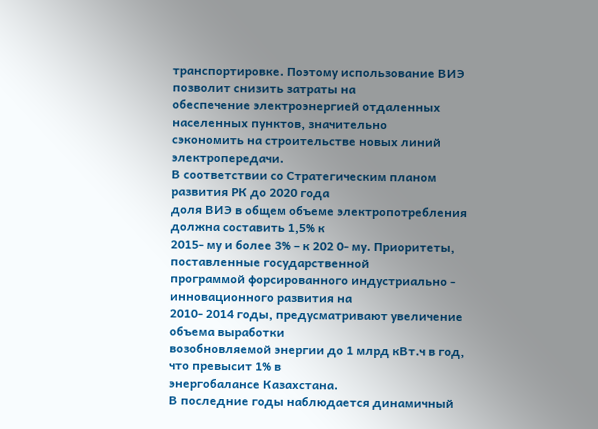транспортировке. Поэтому использование ВИЭ позволит снизить затраты на
обеспечение электроэнергией отдаленных населенных пунктов, значительно
сэкономить на строительстве новых линий электропередачи.
В соответствии со Стратегическим планом развития РК до 2020 года
доля ВИЭ в общем объеме электропотребления должна составить 1,5% к
2015- му и более 3% – к 202 0- му. Приоритеты, поставленные государственной
программой форсированного индустриально - инновационного развития на
2010- 2014 годы, предусматривают увеличение объема выработки
возобновляемой энергии до 1 млрд кВт.ч в год, что превысит 1% в
энергобалансе Казахстана.
В последние годы наблюдается динамичный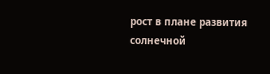рост в плане развития
солнечной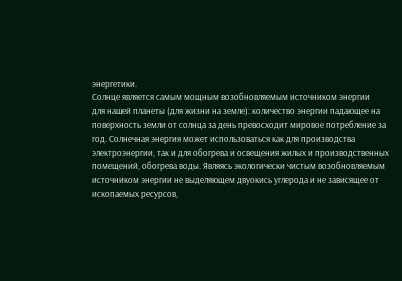энергетики.
Солнце является самым мощным возобновляемым источником энергии
для нашей планеты (для жизни на земле): количество энергии падающее на
поверхность земли от солнца за день превосходит мировое потребление за
год. Солнечная энергия может использоваться как для производства
электроэнергии, так и для обогрева и освещения жилых и производственных
помещений, обогрева воды. Являясь экологически чистым возобновляемым
источником энергии не выделяющем двуокись углерода и не зависящее от
ископаемых ресурсов,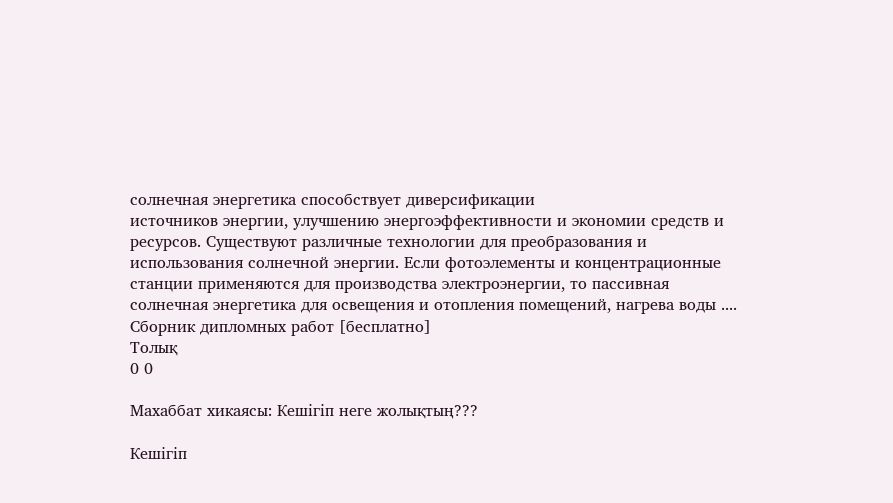солнечная энергетика способствует диверсификации
источников энергии, улучшению энергоэффективности и экономии средств и
ресурсов. Существуют различные технологии для преобразования и
использования солнечной энергии. Если фотоэлементы и концентрационные
станции применяются для производства электроэнергии, то пассивная
солнечная энергетика для освещения и отопления помещений, нагрева воды ....
Сборник дипломных работ [бесплатно]
Толық
0 0

Махаббат хикаясы: Кешігіп неге жолықтың???

Кешігіп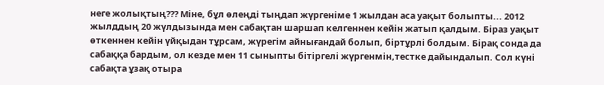неге жолықтың??? Міне, бұл өлеңді тыңдап жүргеніме 1 жылдан аса уақыт болыпты... 2012 жылддың 20 жүлдызында мен сабақтан шаршап келгеннен кейін жатып қалдым. Біраз уақыт өткеннен кейін үйқыдан тұрсам, жүрегім айнығандай болып, біртұрлі болдым. Бірақ сонда да сабаққа бардым, ол кезде мен 11 сыныпты бітіргелі жүргенмін,тестке дайындалып. Сол күні сабақта ұзақ отыра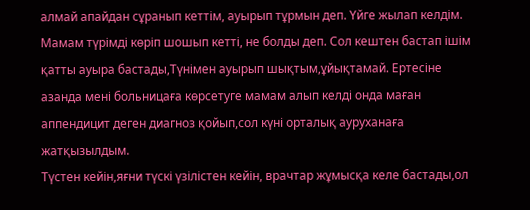алмай апайдан сұранып кеттім, ауырып тұрмын деп. Үйге жылап келдім. Мамам түрімді көріп шошып кетті, не болды деп. Сол кештен бастап ішім қатты ауыра бастады,Түнімен ауырып шықтым,ұйықтамай. Ертесіне азанда мені больницаға көрсетуге мамам алып келді онда маған аппендицит деген диагноз қойып,сол күні орталық ауруханаға жатқызылдым.
Түстен кейін,яғни түскі үзілістен кейін, врачтар жұмысқа келе бастады,ол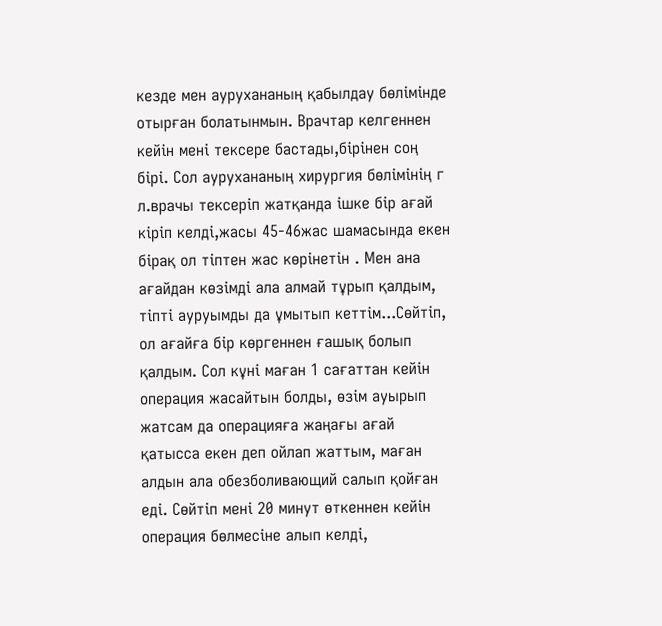кезде мен аурухананың қабылдау бөлімінде отырған болатынмын. Врачтар келгеннен кейін мені тексере бастады,бірінен соң бірі. Сол аурухананың хирургия бөлімінің г л.врачы тексеріп жатқанда ішке бір ағай кіріп келді,жасы 45-46жас шамасында екен бірақ ол тіптен жас көрінетін . Мен ана ағайдан көзімді ала алмай тұрып қалдым, тіпті ауруымды да ұмытып кеттім...Сөйтіп, ол ағайға бір көргеннен ғашық болып қалдым. Сол кұні маған 1 сағаттан кейін операция жасайтын болды, өзім ауырып жатсам да операцияға жаңағы ағай қатысса екен деп ойлап жаттым, маған алдын ала обезболивающий салып қойған еді. Сөйтіп мені 20 минут өткеннен кейін операция бөлмесіне алып келді,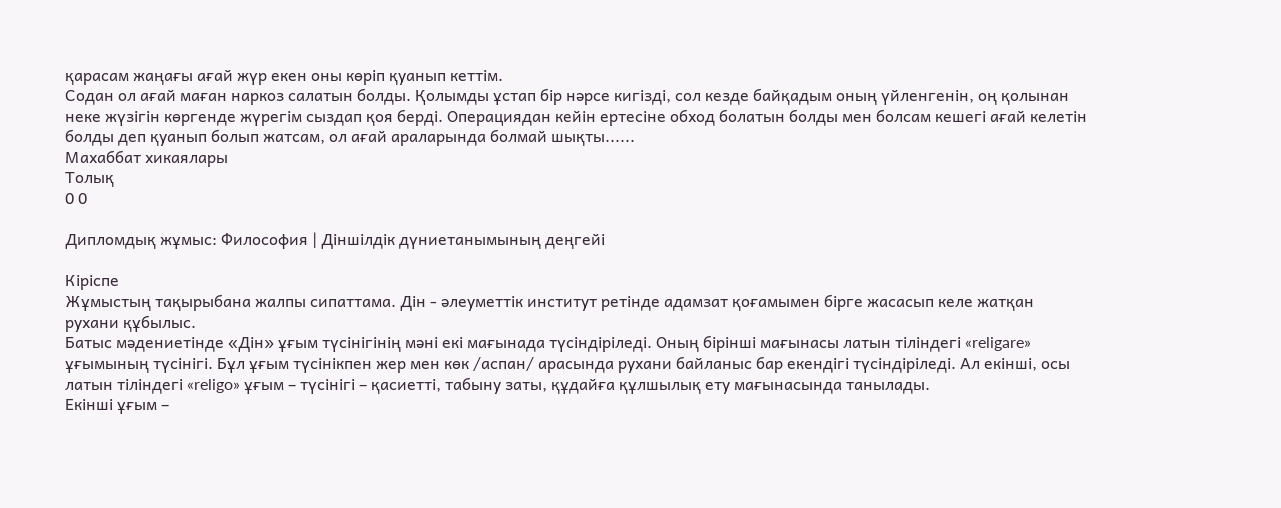қарасам жаңағы ағай жүр екен оны көріп қуанып кеттім.
Содан ол ағай маған наркоз салатын болды. Қолымды ұстап бір нәрсе кигізді, сол кезде байқадым оның үйленгенін, оң қолынан неке жүзігін көргенде жүрегім сыздап қоя берді. Операциядан кейін ертесіне обход болатын болды мен болсам кешегі ағай келетін болды деп қуанып болып жатсам, ол ағай араларында болмай шықты......
Махаббат хикаялары
Толық
0 0

Дипломдық жұмыс: Философия | Діншілдік дүниетанымының деңгейі

Кіріспе
Жұмыстың тақырыбана жалпы сипаттама. Дін - әлеуметтік институт ретінде адамзат қоғамымен бірге жасасып келе жатқан рухани құбылыс.
Батыс мәдениетінде «Дін» ұғым түсінігінің мәні екі мағынада түсіндіріледі. Оның бірінші мағынасы латын тіліндегі «religare» ұғымының түсінігі. Бұл ұғым түсінікпен жер мен көк /аспан/ арасында рухани байланыс бар екендігі түсіндіріледі. Ал екінші, осы латын тіліндегі «religo» ұғым – түсінігі – қасиетті, табыну заты, құдайға құлшылық ету мағынасында танылады.
Екінші ұғым –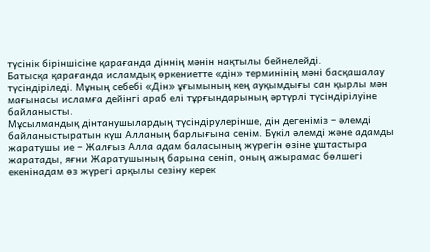түсінік біріншісіне қарағанда діннің мәнін нақтылы бейнелейді.
Батысқа қарағанда исламдық өркениетте «дін» терминінің мәні басқашалау түсіндіріледі. Мұның себебі «Дін» ұғымының кең ауқымдығы сан қырлы мән мағынасы исламға дейінгі араб елі тұрғындарының әртүрлі түсіндірілуіне байланысты.
Мұсылмандық дінтанушылардың түсіндірулерінше, дін дегеніміз – әлемді байланыстыратын күш Алланың барлығына сенім. Бүкіл әлемді және адамды жаратушы ие – Жалғыз Алла адам баласының жүрегін өзіне ұштастыра жаратады, яғни Жаратушының барына сеніп, оның ажырамас бөлшегі екенінадам өз жүрегі арқылы сезіну керек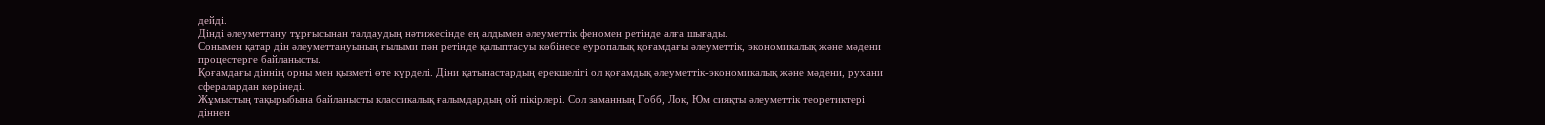дейді.
Дінді әлеуметтану тұрғысынан талдаудың нәтижесінде ең алдымен әлеуметтік феномен ретінде алға шығады.
Сонымен қатар дін әлеуметтануының ғылыми пән ретінде қалыптасуы көбінесе еуропалық қоғамдағы әлеуметтік, экономикалық және мәдени процестерге байланысты.
Қоғамдағы діннің орны мен қызметі өте күрделі. Діни қатынастардың ерекшелігі ол қоғамдық әлеуметтік-экономикалық және мәдени, рухани сфералардан көрінеді.
Жұмыстың тақырыбына байланысты классикалық ғалымдардың ой пікірлері. Сол заманның Гобб, Лок, Юм сияқты әлеуметтік теоретиктері діннен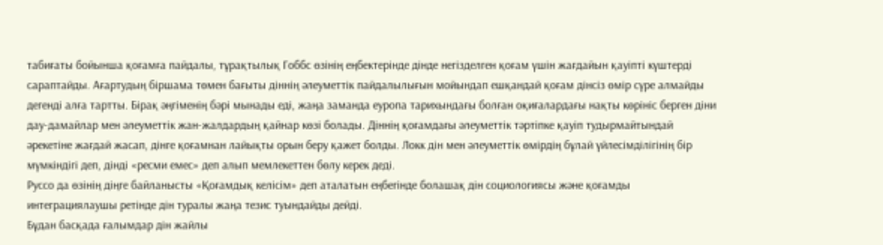табиғаты бойынша қоғамға пайдалы, тұрақтылық Гоббс өзінің еңбектерінде дінде негізделген қоғам үшін жағдайын қауіпті күштерді сараптайды. Ағартудың біршама төмен бағыты діннің әлеуметтік пайдалылығын мойындап ешқандай қоғам дінсіз өмір сүре алмайды дегенді алға тартты. Бірақ әңгіменің бәрі мынады еді, жаңа заманда еуропа тарихындағы болған оқиғалардағы нақты көрініс берген діни дау-дамайлар мен әлеуметтік жан-жалдардың қайнар көзі болады. Діннің қоғамдағы әлеуметтік тәртіпке қауіп тудырмайтындай әрекетіне жағдай жасап, дінге қоғамнан лайықты орын беру қажет болды. Локк дін мен әлеуметтік өмірдің бұлай үйлесімділігінің бір мүмкіндігі деп, дінді «ресми емес» деп алып мемлекеттен бөлу керек деді.
Руссо да өзінің діңге байланысты «Қоғамдық келісім» деп аталатын еңбегінде болашақ дін социологиясы және қоғамды интеграциялаушы ретінде дін туралы жаңа тезис туындайды дейді.
Бұдан басқада ғалымдар дін жайлы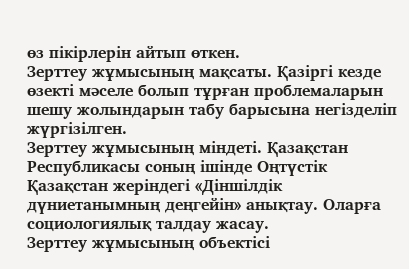өз пікірлерін айтып өткен.
Зерттеу жұмысының мақсаты. Қазіргі кезде өзекті мәселе болып тұрған проблемаларын шешу жолындарын табу барысына негізделіп жүргізілген.
Зерттеу жұмысының міндеті. Қазақстан Республикасы соның ішінде Оңтүстік Қазақстан жеріндегі «Діншілдік дүниетанымның деңгейін» анықтау. Оларға социологиялық талдау жасау.
Зерттеу жұмысының объектісі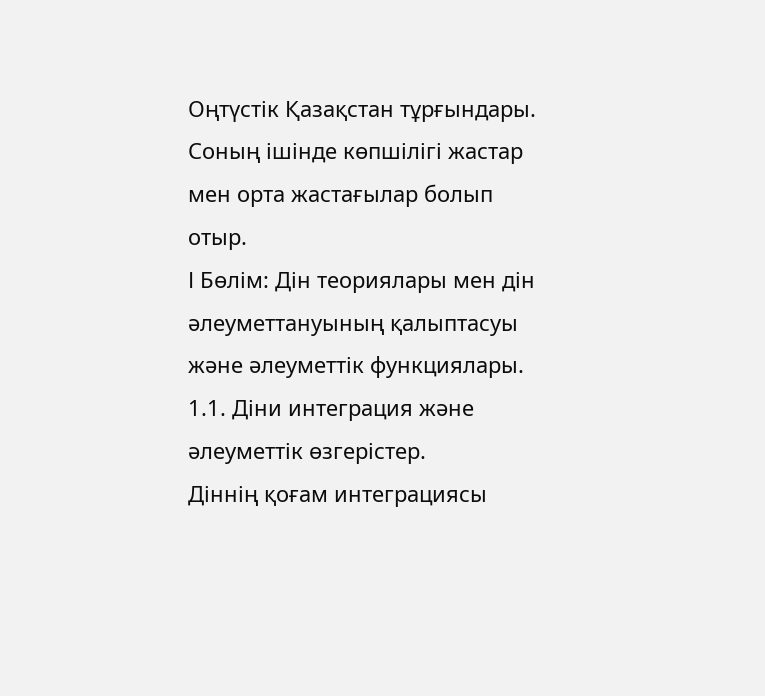Оңтүстік Қазақстан тұрғындары. Соның ішінде көпшілігі жастар мен орта жастағылар болып отыр.
І Бөлім: Дін теориялары мен дін әлеуметтануының қалыптасуы және әлеуметтік функциялары.
1.1. Діни интеграция және әлеуметтік өзгерістер.
Діннің қоғам интеграциясы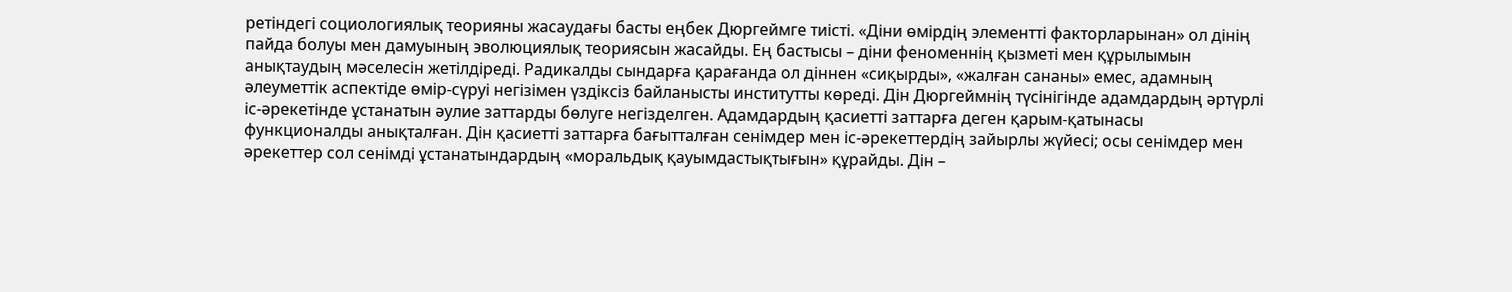ретіндегі социологиялық теорияны жасаудағы басты еңбек Дюргеймге тиісті. «Діни өмірдің элементті факторларынан» ол дінің пайда болуы мен дамуының эволюциялық теориясын жасайды. Ең бастысы – діни феноменнің қызметі мен құрылымын анықтаудың мәселесін жетілдіреді. Радикалды сындарға қарағанда ол діннен «сиқырды», «жалған сананы» емес, адамның әлеуметтік аспектіде өмір-сүруі негізімен үздіксіз байланысты институтты көреді. Дін Дюргеймнің түсінігінде адамдардың әртүрлі іс-әрекетінде ұстанатын әулие заттарды бөлуге негізделген. Адамдардың қасиетті заттарға деген қарым-қатынасы функционалды анықталған. Дін қасиетті заттарға бағытталған сенімдер мен іс-әрекеттердің зайырлы жүйесі; осы сенімдер мен әрекеттер сол сенімді ұстанатындардың «моральдық қауымдастықтығын» құрайды. Дін –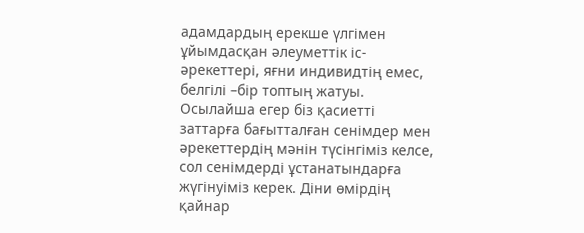адамдардың ерекше үлгімен ұйымдасқан әлеуметтік іс-әрекеттері, яғни индивидтің емес, белгілі –бір топтың жатуы.
Осылайша егер біз қасиетті заттарға бағытталған сенімдер мен әрекеттердің мәнін түсінгіміз келсе, сол сенімдерді ұстанатындарға жүгінуіміз керек. Діни өмірдің қайнар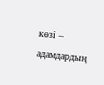көзі – адамдардың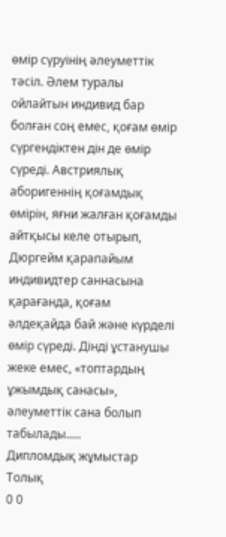өмір сүруінің әлеуметтік тәсіл. Әлем туралы ойлайтын индивид бар болған соң емес, қоғам өмір сүргендіктен дін де өмір сүреді. Австриялық аборигеннің қоғамдық өмірін, яғни жалған қоғамды айтқысы келе отырып, Дюргейм қарапайым индивидтер саннасына қарағанда, қоғам әлдеқайда бай және күрделі өмір сүреді. Дінді ұстанушы жеке емес, «топтардың ұжымдық санасы», әлеуметтік сана болып табылады.....
Дипломдық жұмыстар
Толық
0 0